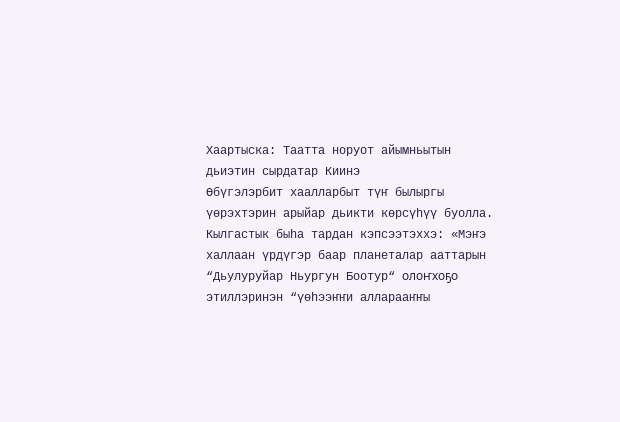Хаартыска: Таатта норуот айымньытын дьиэтин сырдатар Киинэ
Өбүгэлэрбит хаалларбыт түҥ былыргы үөрэхтэрин арыйар дьикти көрсүһүү буолла.
Кылгастык быһа тардан кэпсээтэххэ: «Мэҥэ халлаан үрдүгэр баар планеталар ааттарын “Дьулуруйар Ньургун Боотур“ олоҥхоҕо этиллэринэн “үөһээҥҥи алларааҥҥы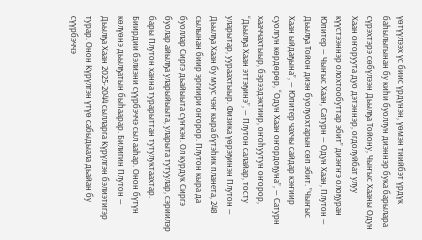үөтүүлээх үс биис үрдүнэн, үөмэн тиийбэт үрдүк баһылыгынан бу киһи буоллун диэннэр бука барылара сүрэхтэрэ сөбүлээн Дьылҕа Тойону, Чыҥыс Хааны Одун Хаан оҥоруута дуо дэтэннэр, огдолуйбат улуу күүстээннэр олохтообуттар эбит” диэҥҥэ олоҕуран Юпитер — Чыҥыс Хаан, Сатурн — Одун Хаан, Плутон — Дьылҕа Тойон диэн буолуохтарын сөп эбит. ”Чыҥыс Хаан ыйдаҕына”, — Юпитер чахчы сайдар кэҥиир суолгун көрдөрөр, “Одун Хаан оҥордоҕуна”, — Сатурн хааччахтыыр, бэрээдэктиир, оҥоһуутун оҥорор, “Дьылҕа Хаан эттэҕинэ”, — Плутон салайар, тосту уларытар, уураахтыыр. Физика үөрэҕинэн Плутон — Дьылҕа Хаан бу муус чэҥ кыра бүтэһик планета, 248 сылынан биир эргиири оҥорор. Плутон кыра да буоллар Сиргэ дьайыыта сүҥкэн. Ол курдук Сиргэ буолар айылҕа уларыйыыта, уларыта тутуулар, сэриилэр бары Плутон ханна турарыттан тутулуктаахтар.
Биирдии бэлиэни сүүрбэччэ сыл ааһар. Онон бүтүн көлүөнэ дьылҕатын быһаарар. Билигин Плутон — Дьылҕа Хаан 2025-2044 сылларга Күрүлгэн бэлиэтигэр турар. Онон Күрүлгэн үтүө сабыдыала дьайан бу сүүрбэччэ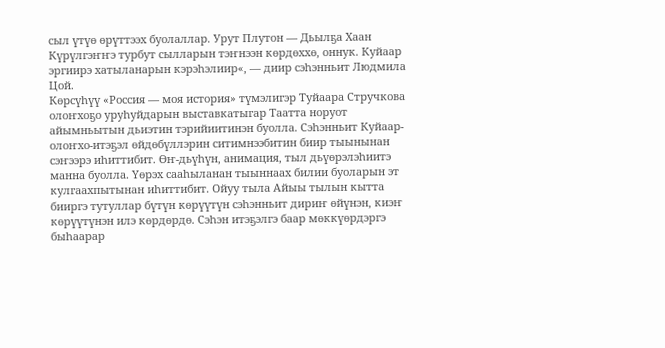сыл үтүө өрүттээх буолаллар. Урут Плутон — Дьылҕа Хаан Күрүлгэҥҥэ турбут сылларын тэҥнээн көрдөххө, оннук. Куйаар эргиирэ хатыланарын кэрэһэлиир«, — диир сэһэнньит Людмила Цой.
Көрсүһүү «Россия — моя история» түмэлигэр Туйаара Стручкова олоҥхоҕо уруһуйдарын выставкатыгар Таатта норуот айымньытын дьиэтин тэрийиитинэн буолла. Сэһэнньит Куйаар-олоҥхо-итэҕэл өйдөбүллэрин ситимнээбитин биир тыынынан сэҥээрэ иһиттибит. Өҥ-дьүһүн, анимация, тыл дьүөрэлэһиитэ манна буолла. Үөрэх сааһыланан тыыннаах билии буоларын эт кулгаахпытынан иһиттибит. Ойуу тыла Айыы тылын кытта бииргэ тутуллар бүтүн көрүүтүн сэһэнньит дириҥ өйүнэн, киэҥ көрүүтүнэн илэ көрдөрдө. Сэһэн итэҕэлгэ баар мөккүөрдэргэ быһаарар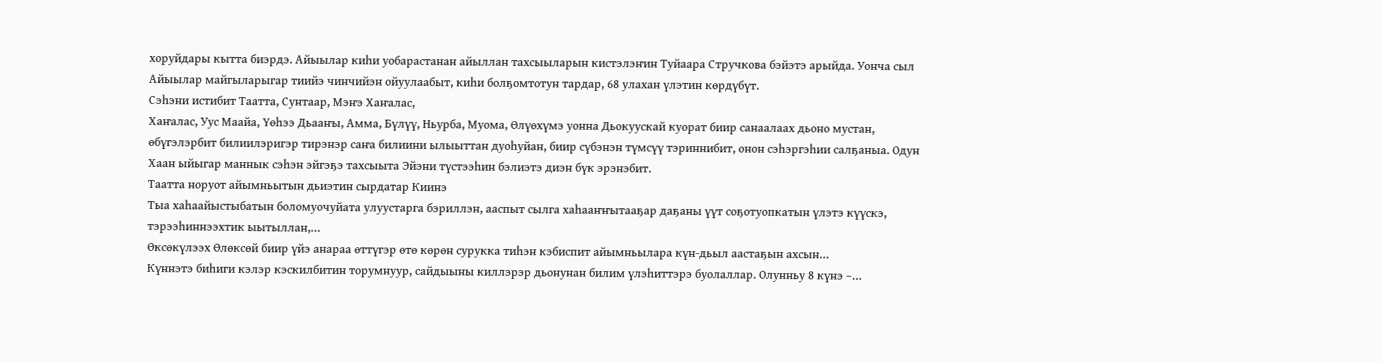хоруйдары кытта биэрдэ. Айыылар киһи уобарастанан айыллан тахсыыларын кистэлэҥин Туйаара Стручкова бэйэтэ арыйда. Уонча сыл Айыылар майгыларыгар тиийэ чинчийэн ойуулаабыт, киһи болҕомтотун тардар, 68 улахан үлэтин көрдүбүт.
Сэһэни истибит Таатта, Сунтаар, Мэҥэ Хаҥалас,
Хаҥалас, Уус Маайа, Үөһээ Дьааҥы, Амма, Бүлүү, Ньурба, Муома, Өлүөхүмэ уонна Дьокуускай куорат биир санаалаах дьоно мустан, өбүгэлэрбит билиилэригэр тирэнэр саҥа билиини ылыыттан дуоһуйан, биир сүбэнэн түмсүү тэриннибит, онон сэһэргэһии салҕаныа. Одун Хаан ыйыгар маннык сэһэн эйгэҕэ тахсыыта Эйэни түстээһин бэлиэтэ диэн бүк эрэнэбит.
Таатта норуот айымньытын дьиэтин сырдатар Киинэ
Тыа хаһаайыстыбатын боломуочуйата улуустарга бэриллэн, ааспыт сылга хаһааҥҥытааҕар даҕаны үүт соҕотуопкатын үлэтэ күүскэ, тэрээһиннээхтик ыытыллан,…
Өксөкүлээх Өлөксөй биир үйэ анараа өттүгэр өтө көрөн сурукка тиһэн кэбиспит айымньылара күн-дьыл аастаҕын ахсын…
Күннэтэ биһиги кэлэр кэскилбитин торумнуур, сайдыыны киллэрэр дьонунан билим үлэһиттэрэ буолаллар. Олунньу 8 күнэ –…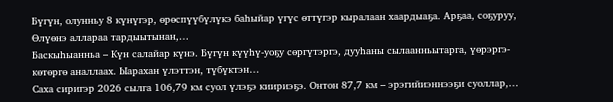Бүгүн, олунньу 8 күнүгэр, өрөспүүбүлүкэ баһыйар үгүс өттүгэр кыралаан хаардыаҕа. Арҕаа, соҕуруу, Өлүөнэ аллараа тардыытынан,…
Баскыһыанньа – Күн салайар күнэ. Бүгүн күүһү-уоҕу сөргүтэргэ, дууһаны сылаанньытарга, үөрэргэ-көтөргө аналлаах. Ыарахан үлэттэн, түбүктэн…
Саха сиригэр 2026 сылга 106,79 км суол үлэҕэ киириэҕэ. Онтон 87,7 км – эрэгийиэннээҕи суоллар,…